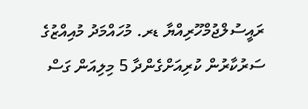ރައީސުލްޖުމްހޫރިއްޔާ ޑރ. މުހައްމަދު މުއިއްޒުގެ ސަރުކާރުން ކުރިއަށްގެންދާ 5 މިލިއަން ގަސް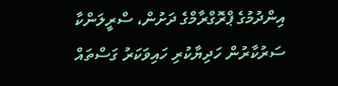އިންދުމުގެ ޕްރޮގްރާމްގެ ދަށުން، ސްރީލަންކާ ސަރުކާރުން ހަދިޔާކުރި ހައިވަކަރު ގަސްތައް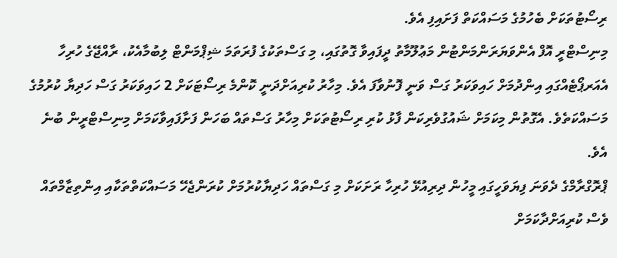ރިސޯޓުތަކަށް ބެހުމުގެ މަސައްކަތް ފަށައިފި އެވެ.
މިނިސްޓްރީ އޮފް އެންވަޔަރަންމަންޓުން މަޢުލޫމާތު ދީފައިވާ ގޮތުގައި، މި ގަސްތަކުގެ ފުރަތަމަ ޝިޕްމަންޓް ލިބުމާއެކު، ރާއްޖޭގެ ހުރިހާ އެއަރޕޯޓެއްގައި އިންދުމަށް ހައިވަކަރު ގަސް ވަނީ ފޮނުވާފަ އެވެ. މިހާރު ކުރިއަށްދަނީ ކޮންމެ ރިސޯޓަކަށް 2 ހައިވަކަރު ގަސް ހަދިޔާ ކުރުމުގެ މަސައްކަތެވެ. އެގޮތުން މިކަމަށް ޝައުގުވެރިކަން ފާޅު ކުރި ރިސޯޓުތަކަށް މިހާރު ގަސްތައް ބަހަން ފަށާފައިވާކަމަށް މިނިސްޓްރީން ބުނެ އެވެ.
ޕްރޮގްރާމްގެ ދެވަނަ ފިޔަވަހީގައި މީހުން ދިރިއުޅޭ ހުރިހާ ރަށަކަށް މި ގަސްތައް ހަދިޔާކުރުމަށް ކުރަންޖެހޭ މަސައްކަތްތަކާއި އިންތިޒާމްތައް ވެސް ކުރިއަށްދާކަމަށް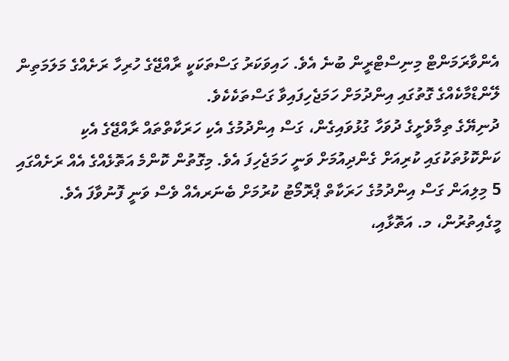އެންވާރަމަންޓް މިނިސްޓްރީން ބުނެ އެވެ. ހައިވަކަރު ގަސްތަކަކީ ރާއްޖޭގެ ހުރިހާ ރަށެއްގެ މަލަމަތިން ލޭންޑްމާކެއްގެ ގޮތުގައި އިންދުމަށް ހަމަޖެހިފައިވާ ގަސްތަކެކެވެ.
ދުނިޔޭގެ ތިމާވެށީގެ ދުވަހާ ގުޅުވައިގެން، ގަސް އިންދުމުގެ އެކި ހަރަކާތްތައް ރާއްޖޭގެ އެކި ކަންކޮޅުތަކުގައި ކުރިއަށް ގެންދިއުމަށް ވަނީ ހަމަޖެހިފަ އެވެ. މިގޮތުން ކޮންމެ އަތޮޅެއްގެ އެއް ރަށެއްގައި 5 މިލިއަން ގަސް އިންދުމުގެ ހަރަކާތް ޕްރޮމޯޓު ކުރުމަށް ބެނަރއެއް ވެސް ވަނީ ފޮނުވާފަ އެވެ.
މީގެއިތުރުން، މ. އަތޮޅާއި،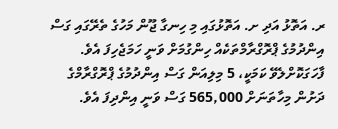ރ. އަތޮޅު އަދި ށ. އަތޮޅުގައި މި ހިނގާ ޖޫން މަހުގެ ތެރޭގައި ގަސް އިންދުމުގެ ޕްރޮގްރާމްތަކެއް ހިންގުމަށް ވަނީ ހަމަޖެހިފަ އެވެ. ފާހަގަކޮށްލެވޭ ކަމަކީ، 5 މިލިއަން ގަސް އިންދުމުގެ ޕްރޮގްރާމްގެ ދަށުން މިހާތަނަށް 565,000 ގަސް ވަނީ އިންދިފަ އެވެ.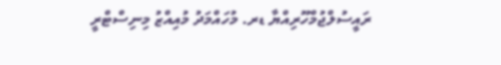ރައީސުލްޖުމްހޫރިއްޔާ ޑރ. މުހައްމަދު މުއިއްޒު މިނިސްޓްރީ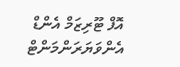އޮފް ޓޫރިޒަމް އެންޑް އެންވަޔަރަންމަންޓް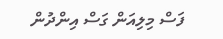ފަސް މިލިއަން ގަސް އިންދުން